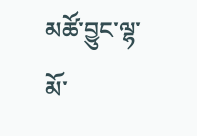མཚོ་བྱུང་ལྷ་མོ་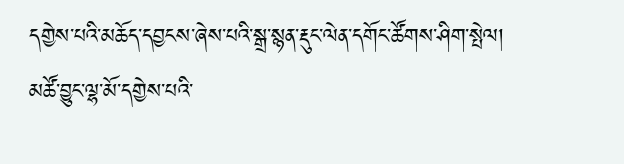དགྱེས་པའི་མཆོད་དབྱངས་ཞེས་པའི་སྒྲ་སྙན་རྡུང་ལེན་དགོང་ཚོགས་ཤིག་སྤེལ།
མཚོ་བྱུང་ལྷ་མོ་དགྱེས་པའི་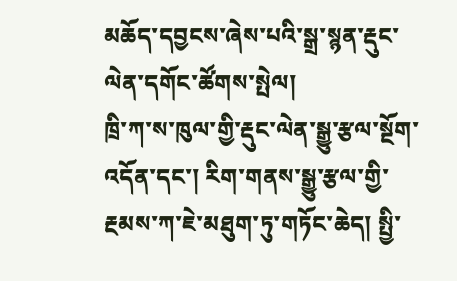མཆོད་དབྱངས་ཞེས་པའི་སྒྲ་སྙན་རྡུང་ལེན་དགོང་ཚོགས་སྤེལ།
ཁྲི་ཀ་ས་ཁུལ་གྱི་རྡུང་ལེན་སྒྱུ་རྩལ་སྔོག་འདོན་དང་། རིག་གནས་སྒྱུ་རྩལ་གྱི་རྔམས་ཀ་ཇེ་མཐུག་ཏུ་གཏོང་ཆེད། སྤྱི་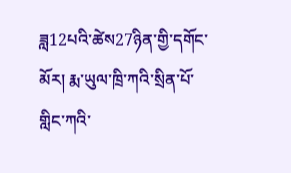ཟླ12པའི་ཚེས27ཉིན་གྱི་དགོང་མོར། རྨ་ཡུལ་ཁྲི་ཀའི་སྲིན་པོ་གླིང་ཀའི་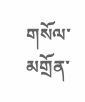གསོལ་མགྲོན་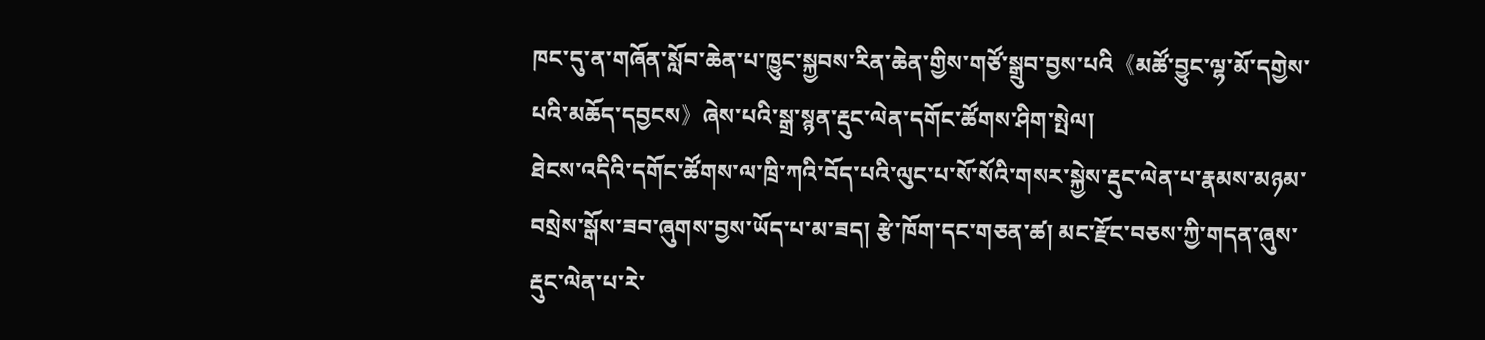ཁང་དུ་ན་གཞོན་སློབ་ཆེན་པ་ཁྱུང་སྐྱབས་རིན་ཆེན་གྱིས་གཙོ་སྒྲུབ་བྱས་པའི《མཚོ་བྱུང་ལྷ་མོ་དགྱེས་པའི་མཆོད་དབྱངས》ཞེས་པའི་སྒྲ་སྙན་རྡུང་ལེན་དགོང་ཚོགས་ཤིག་སྤེལ།
ཐེངས་འདིའི་དགོང་ཚོགས་ལ་ཁྲི་ཀའི་བོད་པའི་ལུང་པ་སོ་སོའི་གསར་སྐྱེས་རྡུང་ལེན་པ་རྣམས་མཉམ་བསྲེས་སྒོས་ཟབ་ཞུགས་བྱས་ཡོད་པ་མ་ཟད། རྩེ་ཁོག་དང་གཅན་ཚ། མང་རྫོང་བཅས་ཀྱི་གདན་ཞུས་རྡུང་ལེན་པ་རེ་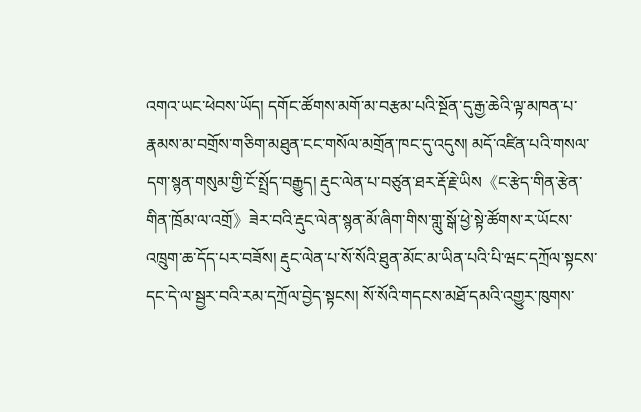འགའ་ཡང་ཕེབས་ཡོད། དགོང་ཚོགས་མགོ་མ་བརྩམ་པའི་སྔོན་དུ་རྒྱ་ཆེའི་ལྟ་མཁན་པ་རྣམས་མ་བགྲོས་གཅིག་མཐུན་ངང་གསོལ་མགྲོན་ཁང་དུ་འདུས། མདོ་འཛིན་པའི་གསལ་དག་སྙན་གསུམ་གྱི་ངོ་སྤྲོད་བརྒྱུད། རྡུང་ལེན་པ་བཙུན་ཐར་རྡོ་རྗེ་ཡིས《ང་རྩེད་གིན་རྩེན་གིན་ཁྲོམ་ལ་འགྲོ》ཟེར་བའི་རྡུང་ལེན་སྙན་མོ་ཞིག་གིས་གླུ་སྒོ་ཕྱེ་སྟེ་ཚོགས་ར་ཡོངས་འཁྲུག་ཆ་དོད་པར་བཟོས། རྡུང་ལེན་པ་སོ་སོའི་ཐུན་མོང་མ་ཡིན་པའི་པི་ཝང་དཀྲོལ་སྟངས་དང་དེ་ལ་སྦྱར་བའི་རམ་དཀྲོལ་བྱེད་སྟངས། སོ་སོའི་གདངས་མཐོ་དམའི་འགྱུར་ཁུགས་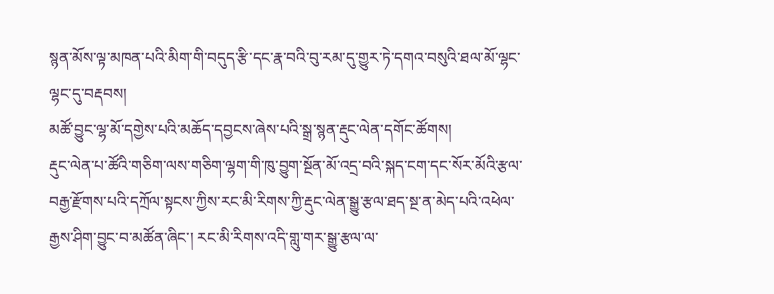སྙན་མོས་ལྟ་མཁན་པའི་མིག་གི་བདུད་རྩི་དང་རྣ་བའི་བུ་རམ་དུ་གྱུར་ཏེ་དགའ་བསུའི་ཐལ་མོ་ལྷང་ལྷང་དུ་བརྡབས།
མཚོ་བྱུང་ལྷ་མོ་དགྱེས་པའི་མཆོད་དབྱངས་ཞེས་པའི་སྒྲ་སྙན་རྡུང་ལེན་དགོང་ཚོགས།
རྡུང་ལེན་པ་ཚོའི་གཅིག་ལས་གཅིག་ལྷག་གི་ཁུ་བྱུག་སྔོན་མོ་འདྲ་བའི་སྐད་ངག་དང་སོར་མོའི་རྩལ་བརྒྱ་རྫོགས་པའི་དཀྲོལ་སྟངས་ཀྱིས་རང་མི་རིགས་ཀྱི་རྡུང་ལེན་སྒྱུ་རྩལ་ཐད་སྔ་ན་མེད་པའི་འཕེལ་རྒྱས་ཤིག་བྱུང་བ་མཚོན་ཞིང་། རང་མི་རིགས་འདི་གླུ་གར་སྒྱུ་རྩལ་ལ་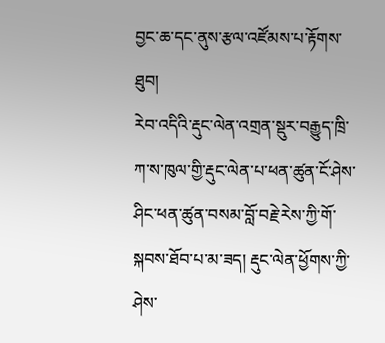བྱང་ཆ་དང་ནུས་རྩལ་འཛོམས་པ་རྟོགས་ཐུབ།
རེབ་འདིའི་རྡུང་ལེན་འགྲན་སྡུར་བརྒྱུད་ཁྲི་ཀ་ས་ཁུལ་གྱི་རྡུང་ལེན་པ་ཕན་ཚུན་ངོ་ཤེས་ཤིང་ཕན་ཚུན་བསམ་བློ་བརྗེ་རེས་ཀྱི་གོ་སྐབས་ཐོབ་པ་མ་ཟད། རྡུང་ལེན་ཕྱོགས་ཀྱི་ཤེས་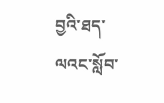བྱའི་ཐད་ལའང་སློབ་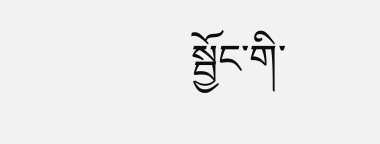སྦྱོང་གི་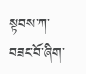སྟབས་ཀ་བཟང་བོ་ཞིག་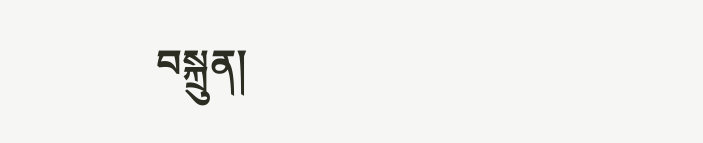བསྐྲུན།